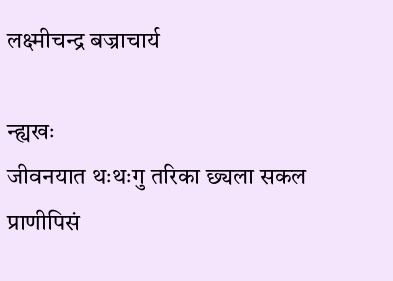लक्ष्मीचन्द्र बज्राचार्य

न्ह्यखः
जीवनयात थःथःगु तरिका छ्यला सकल प्राणीपिसं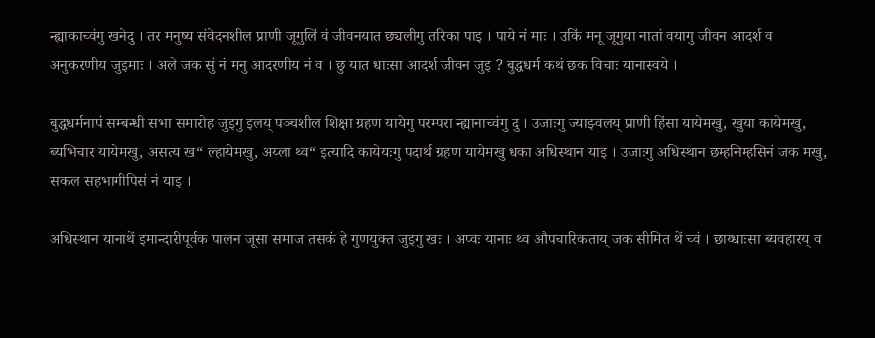न्ह्याकाच्वंगु खनेदु । तर मनुष्य संवेदनशील प्राणी जूगुलिं वं जीवनयात छ्यलीगु तरिका पाइ । पाये नं माः । उकिं मनू जूगुया नातां वयागु जीवन आदर्श व अनुकरणीय जुइमाः । अले जक सुं नं मनु आदरणीय नं व । छु यात धाःसा आदर्श जीवन जुइ ? बुद्धधर्म कथं छक विचाः यानास्वये ।

बुद्धधर्मनापं सम्बन्धी सभा समारोह जुइगु इलय् पञ्चशील शिक्षा ग्रहण यायेगु परम्परा न्ह्यानाच्वंगु दु । उजाःगु ज्याझ्वलय् प्राणी हिंसा यायेमखु, खुया कायेमखु, ब्यभिचार यायेमखु, असत्य ख“ ल्हायेमखु, अय्ला थ्व“ इत्यादि कायेयःगु पदार्थ ग्रहण यायेमखु धका अधिस्थान याइ । उजाःगु अधिस्थान छम्हनिम्हसिनं जक मखु, सकल सहभागीपिसं नं याइ ।

अधिस्थान यानाथें इमान्दारीपूर्वक पालन जूसा समाज तसकं हे गुणयुक्त जुइगु खः । अप्वः यानाः थ्व औपचारिकताय् जक सीमित थें च्वं । छाय्धाःसा ब्यवहारय् व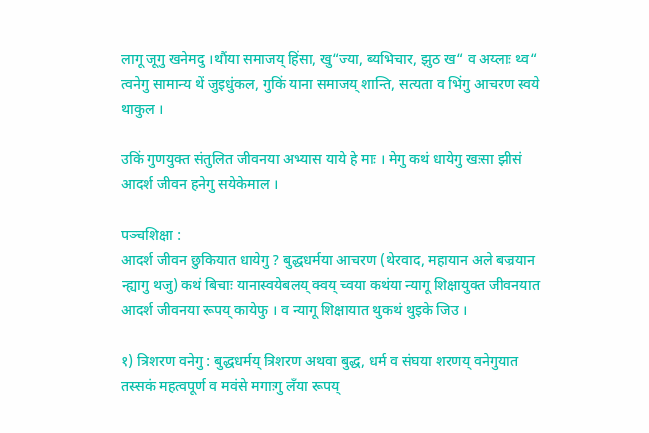लागू जूगु खनेमदु ।थौंया समाजय् हिंसा, खु“ज्या, ब्यभिचार, झुठ ख“ व अय्लाः थ्व“ त्वनेगु सामान्य थें जुइधुंकल, गुकिं याना समाजय् शान्ति, सत्यता व भिंगु आचरण स्वये थाकुल ।

उकिं गुणयुक्त संतुलित जीवनया अभ्यास याये हे माः । मेगु कथं धायेगु खःसा झीसं आदर्श जीवन हनेगु सयेकेमाल ।

पञ्चशिक्षा :
आदर्श जीवन छुकियात धायेगु ? बुद्धधर्मया आचरण (थेरवाद, महायान अले बज्रयान न्ह्यागु थजु) कथं बिचाः यानास्वयेबलय् क्वय् च्वया कथंया न्यागू शिक्षायुक्त जीवनयात आदर्श जीवनया रूपय् कायेफु । व न्यागू शिक्षायात थुकथं थुइके जिउ ।

१) त्रिशरण वनेगु : बुद्धधर्मय् त्रिशरण अथवा बुद्ध, धर्म व संघया शरणय् वनेगुयात तस्सकं महत्वपूर्ण व मवंसे मगाःगु लँया रूपय्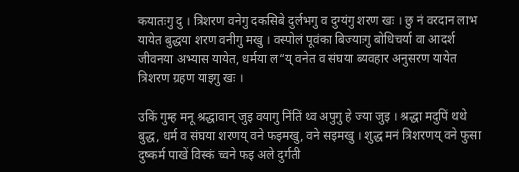कयातःगु दु । त्रिशरण वनेगु दकसिबे दुर्लभगु व दुग्यंगु शरण खः । छु नं वरदान लाभ यायेत बुद्धया शरण वनीगु मखु । वस्पोलं पूवंका बिज्याःगु बोधिचर्या वा आदर्श जीवनया अभ्यास यायेत, धर्मया ल“य् वनेत व संघया ब्यवहार अनुसरण यायेत त्रिशरण ग्रहण याइगु खः ।

उकिं गुम्ह मनू श्रद्धावान् जुइ वयागु निंतिं थ्व अपुगु हे ज्या जुइ । श्रद्धा मदुपिं थथे बुद्ध, धर्म व संघया शरणय् वने फइमखु, वने सइमखु । शुद्ध मनं त्रिशरणय् वने फुसा दुष्कर्म पाखें विस्कं च्वने फइ अले दुर्गती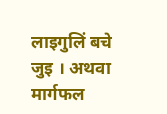लाइगुलिं बचे जुइ । अथवा मार्गफल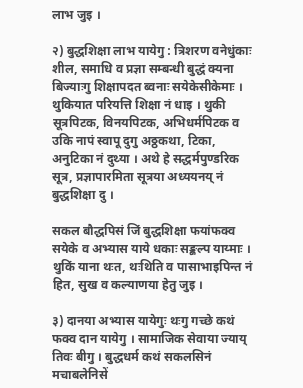लाभ जुइ ।

२) बुद्धशिक्षा लाभ यायेगु : त्रिशरण वनेधुंकाः शील, समाधि व प्रज्ञा सम्बन्धी बुद्धं क्यना बिज्याःगु शिक्षापदत ब्वनाः सयेकेसीकेमाः । थुकियात परियत्ति शिक्षा नं धाइ । थुकी सूत्रपिटक, विनयपिटक, अभिधर्मपिटक व उकि नापं स्वापू दुगु अठ्ठकथा, टिका, अनुटिका नं दुथ्या । अथे हे सद्धर्मपुण्डरिक सूत्र, प्रज्ञापारमिता सूत्रया अध्ययनय् नं बुद्धशिक्षा दु ।

सकल बौद्धपिसं जिं बुद्धशिक्षा फयांफक्व सयेके व अभ्यास याये धकाः सङ्कल्प याय्माः । थुकिं याना थःत, थःथिति व पासाभाइपिन्त नं हित, सुख व कल्याणया हेतु जुइ ।

३) दानया अभ्यास यायेगुः थःगु गच्छे कथं फक्व दान यायेगु । सामाजिक सेवाया ज्याय् तिवः बीगु । बुद्धधर्म कथं सकलसिनं मचाबलेनिसें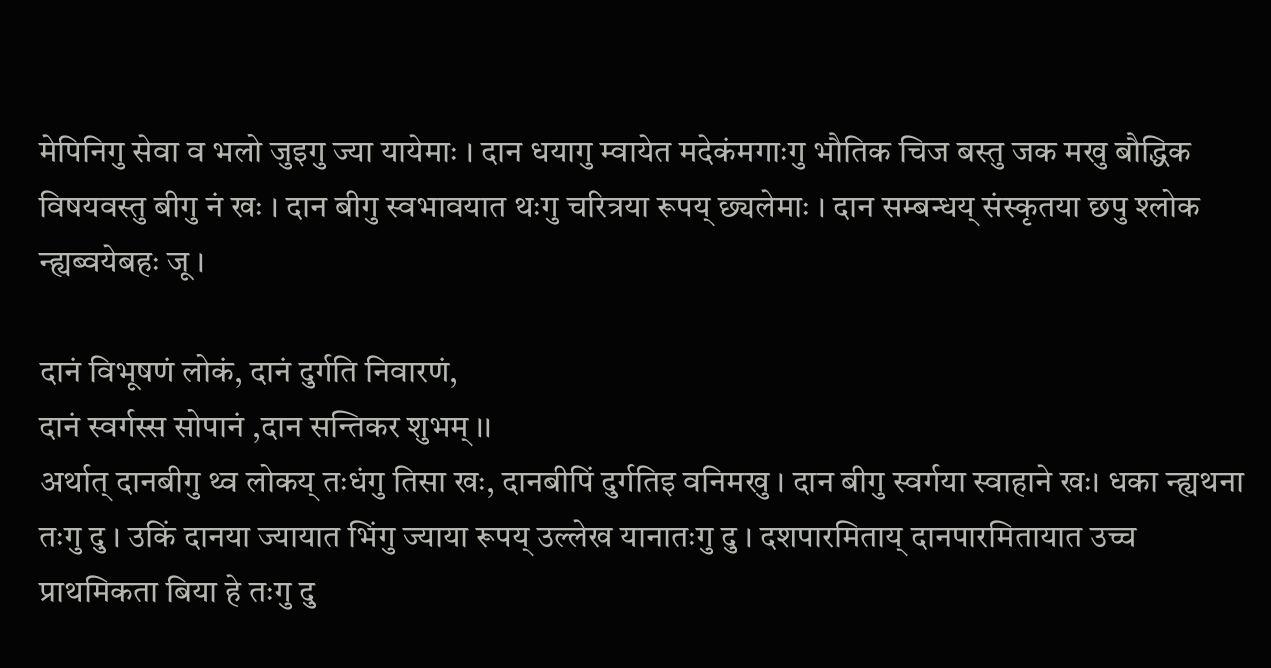मेपिनिगु सेवा व भलो जुइगु ज्या यायेमाः । दान धयागु म्वायेत मदेकंमगाःगु भौतिक चिज बस्तु जक मखु बौद्धिक विषयवस्तु बीगु नं खः । दान बीगु स्वभावयात थःगु चरित्रया रूपय् छ्यलेमाः । दान सम्बन्धय् संस्कृतया छपु श्लोक न्ह्यब्वयेबहः जू ।

दानं विभूषणं लोकं, दानं दुर्गति निवारणं,
दानं स्वर्गस्स सोपानं ,दान सन्तिकर शुभम् ।।
अर्थात् दानबीगु थ्व लोकय् तःधंगु तिसा खः, दानबीपिं दुर्गतिइ वनिमखु । दान बीगु स्वर्गया स्वाहाने खः। धका न्ह्यथना तःगु दु । उकिं दानया ज्यायात भिंगु ज्याया रूपय् उल्लेख यानातःगु दु । दशपारमिताय् दानपारमितायात उच्च प्राथमिकता बिया हे तःगु दु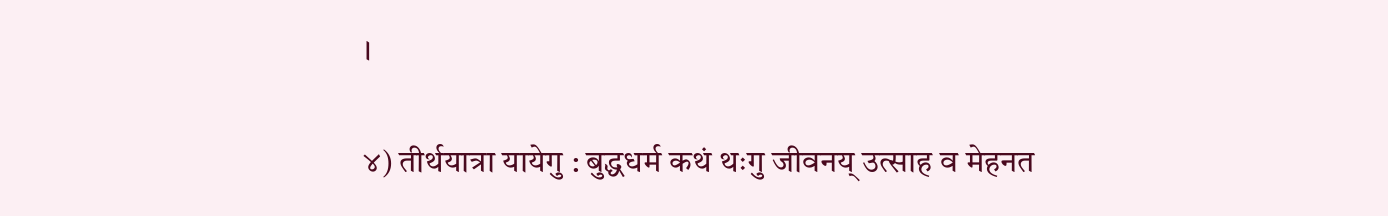।

४) तीर्थयात्रा यायेगु : बुद्धधर्म कथं थःगु जीवनय् उत्साह व मेहनत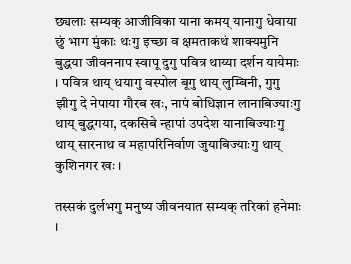छ्यलाः सम्यक् आजीविका याना कमय् यानागु धेवाया छुं भाग मुंकाः थःगु इच्छा व क्षमताकथं शाक्यमुनि बुद्धया जीवननाप स्वापू दुगु पवित्र थाय्या दर्शन यायेमाः । पवित्र थाय् धयागु वस्पोल बूगु थाय् लुम्बिनी, गुगु झीगु दे नेपाया गौरब खः, नापं बोधिज्ञान लानाबिज्याःगु थाय् बुद्धगया, दकसिबे न्हापां उपदेश यानाबिज्याःगु थाय् सारनाथ व महापरिनिर्वाण जुयाबिज्याःगु थाय् कुशिनगर खः ।

तस्सकं दुर्लभगु मनुष्य जीवनयात सम्यक् तरिकां हनेमाः ।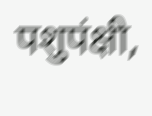पशुपंक्षी,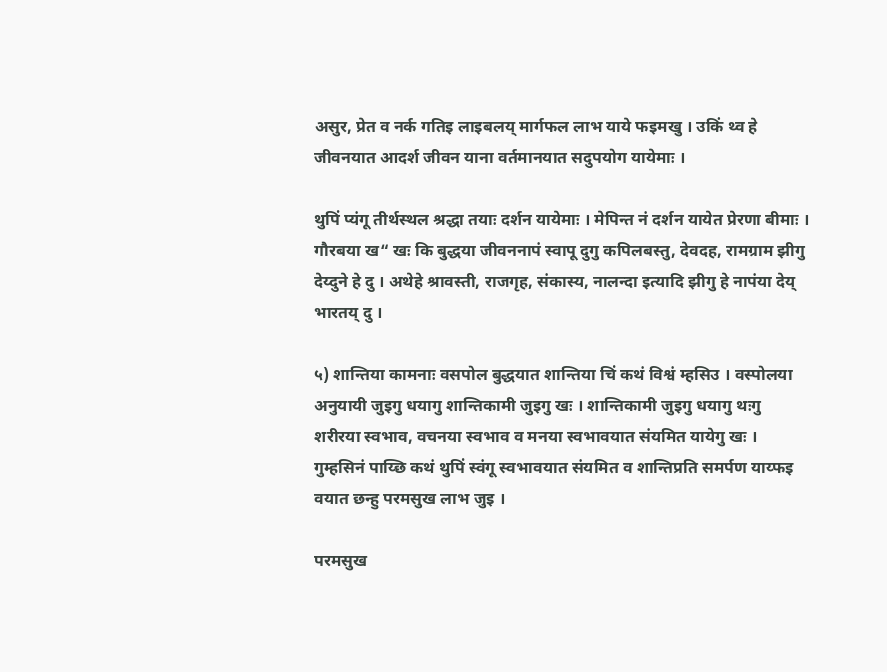असुर, प्रेत व नर्क गतिइ लाइबलय् मार्गफल लाभ याये फइमखु । उकिं थ्व हे जीवनयात आदर्श जीवन याना वर्तमानयात सदुपयोग यायेमाः ।

थुपिं प्यंगू तीर्थस्थल श्रद्धा तयाः दर्शन यायेमाः । मेपिन्त नं दर्शन यायेत प्रेरणा बीमाः । गौरबया ख“ खः कि बुद्धया जीवननापं स्वापू दुगु कपिलबस्तु, देवदह, रामग्राम झीगु देय्दुने हे दु । अथेहे श्रावस्ती, राजगृह, संकास्य, नालन्दा इत्यादि झीगु हे नापंया देय् भारतय् दु ।

५) शान्तिया कामनाः वसपोल बुद्धयात शान्तिया चिं कथं विश्वं म्हसिउ । वस्पोलया अनुयायी जुइगु धयागु शान्तिकामी जुइगु खः । शान्तिकामी जुइगु धयागु थःगु शरीरया स्वभाव, वचनया स्वभाव व मनया स्वभावयात संयमित यायेगु खः । गुम्हसिनं पाय्छि कथं थुपिं स्वंगू स्वभावयात संयमित व शान्तिप्रति समर्पण याय्फइ वयात छन्हु परमसुख लाभ जुइ ।

परमसुख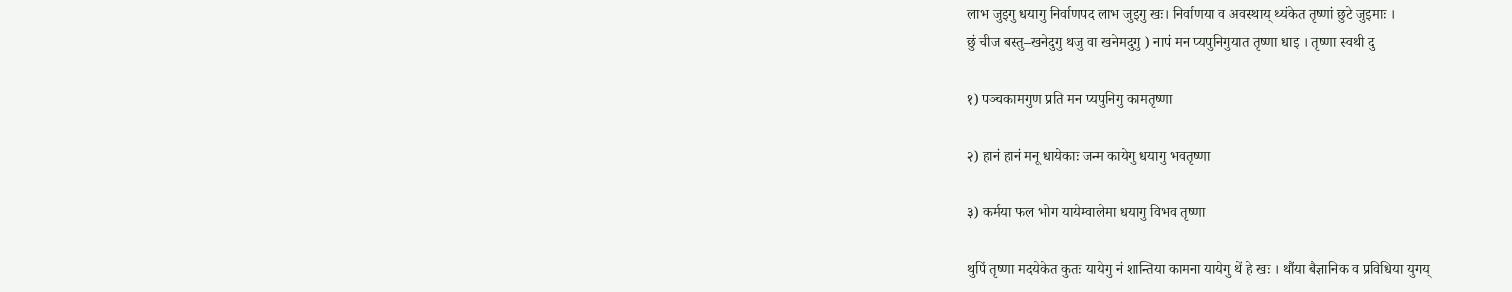लाभ जुइगु धयागु निर्वाणपद लाभ जुइगु खः। निर्वाणया व अवस्थाय् थ्यंकेत तृष्णां छुटे जुइमाः ।
छुं चीज बस्तु–खनेदुगु थजु वा खनेमदुगु ) नापं मन प्यपुनिगुयात तृष्णा धाइ । तृष्णा स्वथी दु

१) पञ्चकामगुण प्रति मन प्यपुनिगु कामतृष्णा

२) हानं हानं मनू धायेकाः जन्म कायेगु धयागु भवतृष्णा

३) कर्मया फल भोग यायेम्वालेमा धयागु विभव तृष्णा

थुपिं तृष्णा मदयेकेत कुतः यायेगु नं शान्तिया कामना यायेगु थें हे खः । थौंया बैज्ञानिक व प्रविधिया युगय्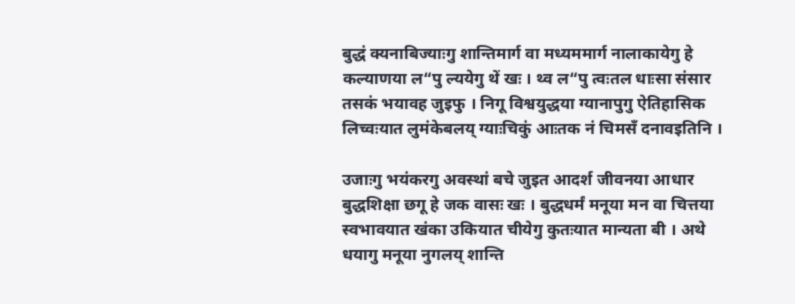बुद्धं क्यनाबिज्याःगु शान्तिमार्ग वा मध्यममार्ग नालाकायेगु हे कल्याणया ल“पु ल्ययेगु थें खः । थ्व ल“पु त्वःतल धाःसा संसार तसकं भयावह जुइफु । निगू विश्वयुद्धया ग्यानापुगु ऐतिहासिक लिच्वःयात लुमंकेबलय् ग्याःचिकुं आःतक नं चिमसँ दनावइतिनि ।

उजाःगु भयंकरगु अवस्थां बचे जुइत आदर्श जीवनया आधार बुद्धशिक्षा छगू हे जक वासः खः । बुद्धधर्मं मनूया मन वा चित्तया स्वभावयात खंका उकियात चीयेगु कुतःयात मान्यता बी । अथे धयागु मनूया नुगलय् शान्ति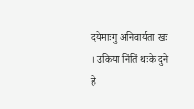दयेमाःगु अनिवार्यता खः । उकिया निंतिं थःके दुने हे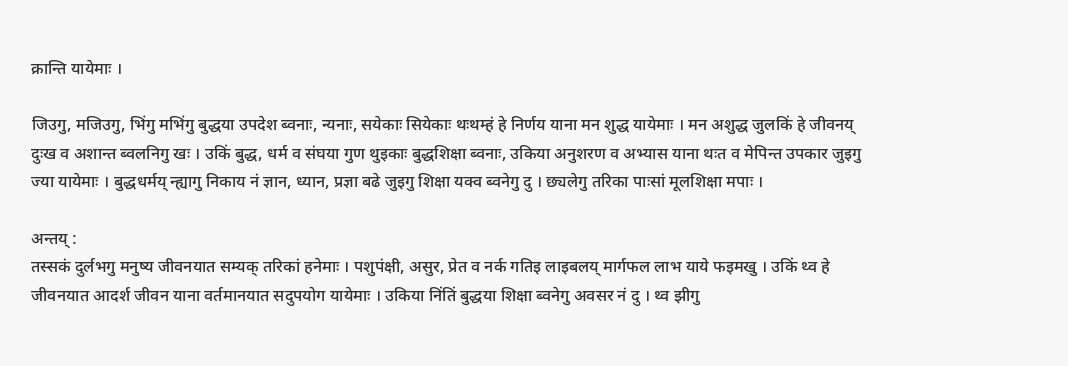क्रान्ति यायेमाः ।

जिउगु, मजिउगु, भिंगु मभिंगु बुद्धया उपदेश ब्वनाः, न्यनाः, सयेकाः सियेकाः थःथम्हं हे निर्णय याना मन शुद्ध यायेमाः । मन अशुद्ध जुलकिं हे जीवनय् दुःख व अशान्त ब्वलनिगु खः । उकिं बुद्ध, धर्म व संघया गुण थुइकाः बुद्धशिक्षा ब्वनाः, उकिया अनुशरण व अभ्यास याना थःत व मेपिन्त उपकार जुइगु ज्या यायेमाः । बुद्धधर्मय् न्ह्यागु निकाय नं ज्ञान, ध्यान, प्रज्ञा बढे जुइगु शिक्षा यक्व ब्वनेगु दु । छ्यलेगु तरिका पाःसां मूलशिक्षा मपाः ।

अन्तय् :
तस्सकं दुर्लभगु मनुष्य जीवनयात सम्यक् तरिकां हनेमाः । पशुपंक्षी, असुर, प्रेत व नर्क गतिइ लाइबलय् मार्गफल लाभ याये फइमखु । उकिं थ्व हे जीवनयात आदर्श जीवन याना वर्तमानयात सदुपयोग यायेमाः । उकिया निंतिं बुद्धया शिक्षा ब्वनेगु अवसर नं दु । थ्व झीगु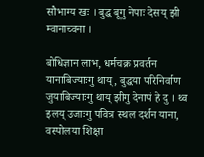सौभाग्य खः । बुद्ध बूगु नेपाः देसय् झी म्वानाच्वना ।

बोधिज्ञान लाभ, धर्मचक्र प्रवर्तन यानाबिज्याःगु थाय्, बुद्धया परिनिर्वाण जुयाबिज्याःगु थाय् झीगु देनापं हे दु । थ्व इलय् उजाःगु पवित्र स्थल दर्शन याना, वस्पोलया शिक्षा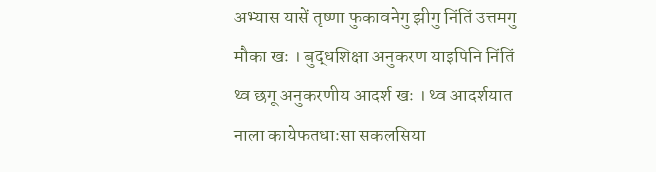अभ्यास यासें तृष्णा फुकावनेगु झीगु निंतिं उत्तमगु मौका खः । बुद्धशिक्षा अनुकरण याइपिनि निंतिं थ्व छगू अनुकरणीय आदर्श खः । थ्व आदर्शयात नाला कायेफतधाःसा सकलसिया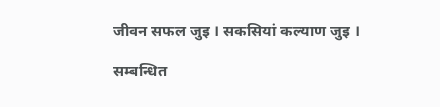जीवन सफल जुइ । सकसियां कल्याण जुइ ।

सम्बन्धित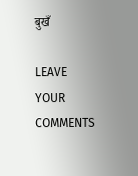बुखँ

LEAVE YOUR COMMENTS